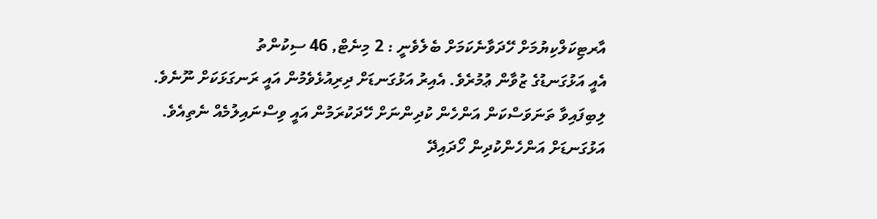އާރޓިކަލްކިޔުމަށް ހޭދަވާނެކަމަށް ބެލެވެނީ : 2 މިނެޓް, 46 ސިކުންތު
އެއީ އަޅުގަނޑުގެ ޒުވާން ޢުމުރެވެ. އެއިރު އަޅުގަނޑަށް ދިރިއުޅެވެމުން އައީ ރަނގަޅަކަށް ނޫނެވެ. ލިބިފައިވާ ތަނަވަސްކަން އަންހެން ކުދިންނަށް ހޭދަކުރަމުން އައީ ވިސްނައިލުމެއް ނެތިއެވެ. އަޅުގަނޑަށް އަންހެންކުދިން ހޯދައިދޭ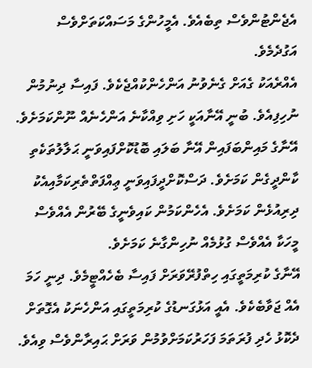އެޖެންޓުންވެސް ތިބެއެވެ. އެމީހުންގެ މަސައްކަތަށްވެސް އަގުދެމެވެ.
އެއްރެއަކު ގެއަށް ގެނެވުނު އަންހެންކުއްޖެކެވެ. ފައިސާ ދިނުމުން ނުހިފިއެވެ. ބުނީ އޭނާއަކީ ހަށި ވިއްކާނެ އަންހެނެއް ނޫންކަމަށެވެ. އޭނާގެ މައިންބަފައިން އޭނާ ބަލައި ބޮޑުކޮށްފައިވަނީ ޙަލާލުތަކެތި ކާންދީގެން ކަމަށެވެ. ދަސްކޮށްދީފައިވަނީ ޢިއްފަތްތެރިކަމާއިއެކު ދިރިއުޅެން ކަމަށެވެ. އެހެންކަމުން ކައިވެނީގެ ބޭރުން އެއްވެސް މީހަކާ އެއްވެސް ގުޅުމެއް ނުހިންގާނެ ކަމަށެވެ.
އޭނާގެ ކުރިމަތީގައި ހިތްފުރޭވަރަށް ފައިސާ ބެހެއްޓީމެވެ. ދިނީ ހަމަ އެއް ޖަވާބެކެވެ. އެއީ އަޅުގަނޑުގެ ކުރިމަތީގައި އަންހެނަކު އެގޮތަށް ދެކޮޅު ހެދި ފުރަތަމަ ފަހަރުކަމަށްވުމުން ވަރަށް ޙައިރާންވެސް ވިއެވެ.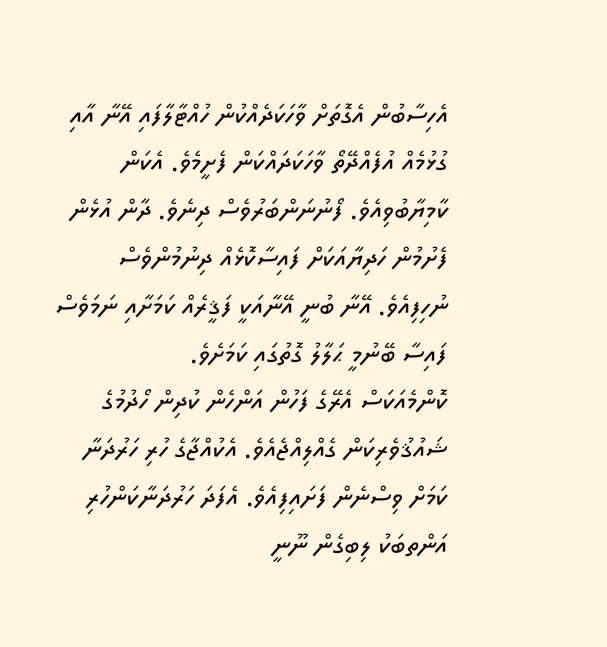އެހިސާބުން އެގޮތަށް ވާހަކަދެއްކުން ހުއްޓާލާފައި އޭނާ އާއި ގުޅުމެއް އުފެއްދޭތޯ ވާހަކަދައްކަން ފެށީމެވެ. އެކަން ކާމިޔާބުވިއެވެ. ފޯނުނަންބަރުވެސް ދިނެވެ. ދާން އުޅެން ފެށުމުން ހަދިޔާއަކަށް ފައިސާކޮޅެއް ދިނުމުންވެސް ނުހިފިއެވެ. އޭނާ ބުނީ އޭނާއަކީ ފަޤީރެއް ކަމަށާއި ނަމަވެސް ފައިސާ ބޭނުމީ ޙަލާލު ގޮތުގައި ކަމަށެވެ.
ކޮންމެއަކަސް އެރޭގެ ފަހުން އަންހެން ކުދިން ހޯދުމުގެ ޝައުޤުވެރިކަން ގެއްލިއްޖެއެވެ. އެކުއްޖާގެ ހުރި ހަރުދަނާ ކަމަށް ވިސްނެން ފަށައިފިއެވެ. އެފަދަ ހަރުދަނާކަންހުރި އަންތބަކު ލިބިގެން ނޫނީ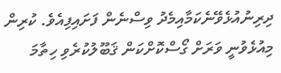ދިރިނުއުޅެވޭނެކަމާއިމެދު ވިސްނެން ފަށައިފިއެވެ. ކުރިން މިއުޅެވުނީ ވަރަށް ގޯސްކޮށްކަން ޤަބޫލުކުރެވި ހިތާމަ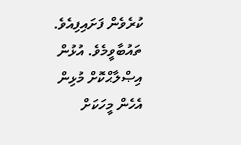ކުރެވެން ފަށައިފިއެވެ.
ތައުބާވީމެވެ. އުޅުން އިޞްލާޙްކޮށް މުޅިން އެހެން މީހަކަށް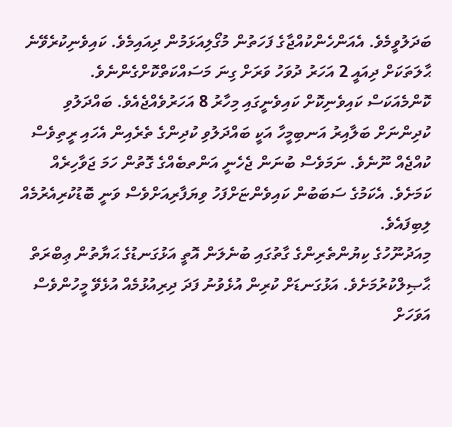ބަދަލުވީމެވެ. އެއަންހެންކުއްޖާގެ ފަހަތުން މުގޯލިއަޅަމުން ދިއައިމެވެ. ކައިވެނިކުރެވޭނެ ޙާލަތަކަށް ދިއައީ 2 އަހަރު ދުވަހު ވަރަށް ގިނަ މަސައްކަތްކޮށްގެންނެވެ.
ކޮންމެއަކަސް ކައިވެނިކޮށް ކައިވެނީގައި މިހާރު 8 އަހަރުވެއްޖެއެވެ. ބައްދަލުވި ކުދިންނަށް ބަލާއިރު އަނބިމީހާ އަކީ ބައްދަލުވި ކުދިންގެ ތެރެއިން އެހައި ރީތިވެސް ކުއްޖެއް ނޫނެވެ. ނަމަވެސް ބުނަން ޖެހެނީ އަންތބެއްގެ ގޮތުން ހަމަ ޖަވާހިރެއް ކަމަށެވެ. އެކަމުގެ ސަބަބުން ކައިވެންޏަށްފަހު ވިޔަފާރިއަށްވެސް ވަނީ ބޮޑުކުރިއެރުމެއް ލިބިފައެވެ.
މިއަދުނޫހުގެ ކިޔުންތެރިންގެ ގާތުގައި ބުނެލަން އޮތީ އަޅުގަނޑުގެ ޙަޔާތުން ޢިބްރަތް ޙާޞިލްކުރުމަށެވެ. އަޅުގަނޑަށް ކުރިން އުޅެވުނު ފަދަ ދިރިއުޅުމެއް އުޅެވޭ މީހުންވެސް އަވަހަށް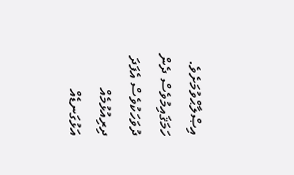އިޞްލާޙްވުމަށެވެ. ހަމަޤައިމުވެސް ދެން ދުވަހަކުވެސް އެފަދަ ދިރިއުޅުމެއް އަޅުގަނޑެއް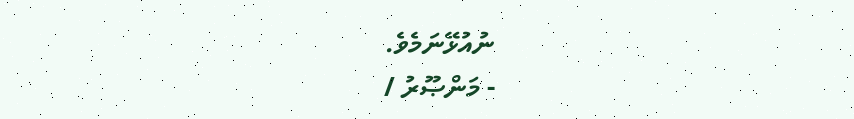ނުއުޅޭނަމެވެ.
- މަންޞޫރު /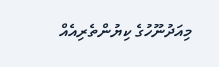މިއަދުނޫހުގެ ކިޔުންތެރިއެއް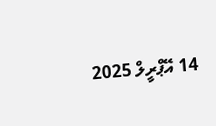14 އޭޕްރީލް 2025